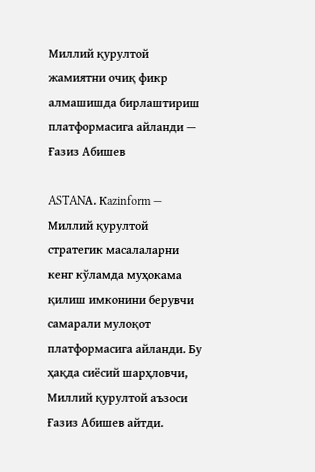Миллий қурултой жамиятни очиқ фикр алмашишда бирлаштириш платформасига айланди — Ғазиз Абишев

ASTANА. Кazinform — Миллий қурултой стратегик масалаларни кенг кўламда муҳокама қилиш имконини берувчи самарали мулоқот платформасига айланди. Бу ҳақда сиёсий шарҳловчи, Миллий қурултой аъзоси Ғазиз Абишев айтди.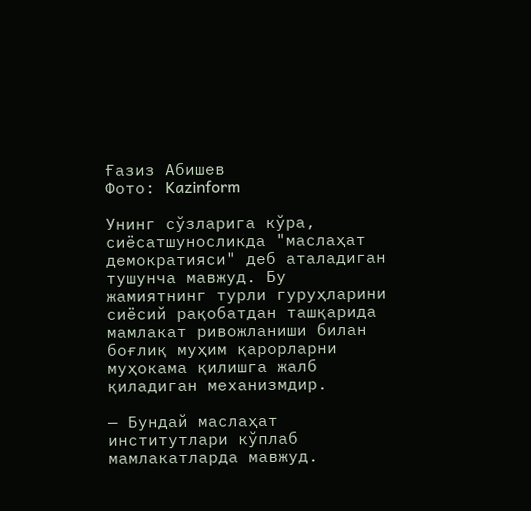Ғазиз Абишев
Фото: Kazinform

Унинг сўзларига кўра, сиёсатшуносликда "маслаҳат демократияси" деб аталадиган тушунча мавжуд. Бу жамиятнинг турли гуруҳларини сиёсий рақобатдан ташқарида мамлакат ривожланиши билан боғлиқ муҳим қарорларни муҳокама қилишга жалб қиладиган механизмдир.

— Бундай маслаҳат институтлари кўплаб мамлакатларда мавжуд.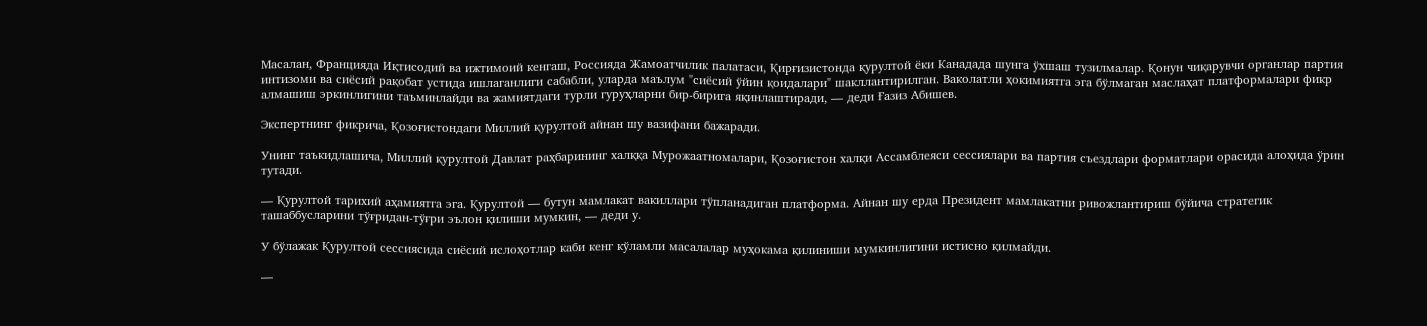Масалан, Францияда Иқтисодий ва ижтимоий кенгаш, Россияда Жамоатчилик палатаси, Қирғизистонда қурултой ёки Канадада шунга ўхшаш тузилмалар. Қонун чиқарувчи органлар партия интизоми ва сиёсий рақобат устида ишлаганлиги сабабли, уларда маълум "сиёсий ўйин қоидалари" шакллантирилган. Ваколатли ҳокимиятга эга бўлмаган маслаҳат платформалари фикр алмашиш эркинлигини таъминлайди ва жамиятдаги турли гуруҳларни бир-бирига яқинлаштиради, — деди Ғазиз Абишев.

Экспертнинг фикрича, Қозоғистондаги Миллий қурултой айнан шу вазифани бажаради.

Унинг таъкидлашича, Миллий қурултой Давлат раҳбарининг халққа Мурожаатномалари, Қозоғистон халқи Ассамблеяси сессиялари ва партия съездлари форматлари орасида алоҳида ўрин тутади.

— Қурултой тарихий аҳамиятга эга. Қурултой — бутун мамлакат вакиллари тўпланадиган платформа. Айнан шу ерда Президент мамлакатни ривожлантириш бўйича стратегик ташаббусларини тўғридан-тўғри эълон қилиши мумкин, — деди у.

У бўлажак Қурултой сессиясида сиёсий ислоҳотлар каби кенг кўламли масалалар муҳокама қилиниши мумкинлигини истисно қилмайди.

—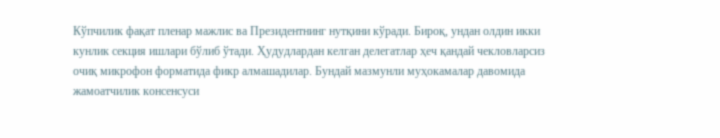Кўпчилик фақат пленар мажлис ва Президентнинг нутқини кўради. Бироқ, ундан олдин икки кунлик секция ишлари бўлиб ўтади. Ҳудудлардан келган делегатлар ҳеч қандай чекловларсиз очиқ микрофон форматида фикр алмашадилар. Бундай мазмунли муҳокамалар давомида жамоатчилик консенсуси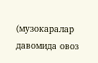(музокаралар давомида овоз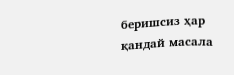беришсиз ҳар қандай масала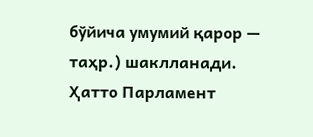бўйича умумий қарор — таҳр.) шаклланади. Ҳатто Парламент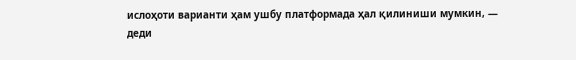ислоҳоти варианти ҳам ушбу платформада ҳал қилиниши мумкин, — деди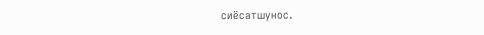сиёсатшунос.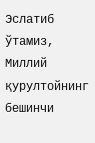Эслатиб ўтамиз, Миллий қурултойнинг бешинчи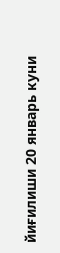йиғилиши 20 январь куни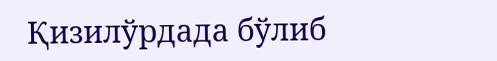Қизилўрдада бўлиб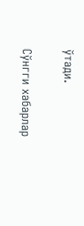ўтади.

Сўнгги хабарлар